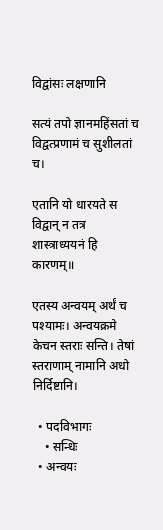विद्वांसः लक्षणानि

सत्यं तपो ज्ञानमहिंसतां च विद्वत्प्रणामं च सुशीलतां च।

एतानि यो धारयते स विद्वान् न तत्र शास्त्राध्ययनं हि कारणम्॥

एतस्य अन्वयम् अर्थं च पश्यामः। अन्वयक्रमे केचन स्तराः सन्ति। तेषां स्तराणाम् नामानि अधो निर्दिष्टानि।

  • पदविभागः
    • सन्धिः
  • अन्वयः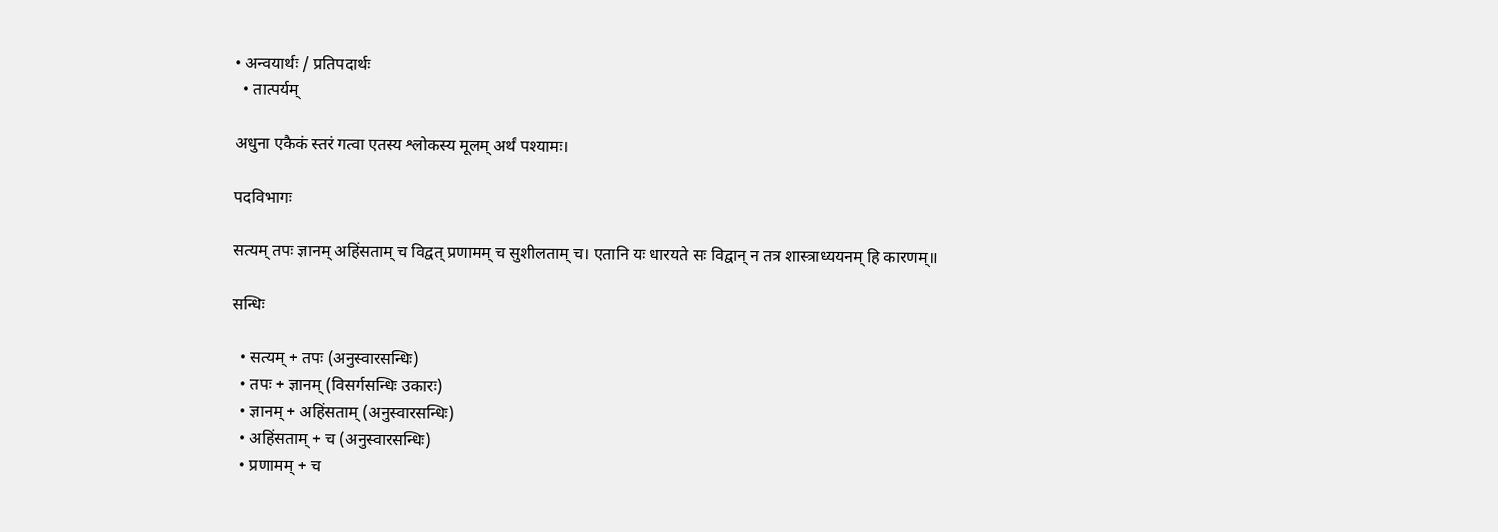• अन्वयार्थः / प्रतिपदार्थः
  • तात्पर्यम्

अधुना एकैकं स्तरं गत्वा एतस्य श्लोकस्य मूलम् अर्थं पश्यामः।

पदविभागः

सत्यम् तपः ज्ञानम् अहिंसताम् च विद्वत् प्रणामम् च सुशीलताम् च। एतानि यः धारयते सः विद्वान् न तत्र शास्त्राध्ययनम् हि कारणम्॥

सन्धिः

  • सत्यम् + तपः (अनुस्वारसन्धिः)
  • तपः + ज्ञानम् (विसर्गसन्धिः उकारः)
  • ज्ञानम् + अहिंसताम् (अनुस्वारसन्धिः)
  • अहिंसताम् + च (अनुस्वारसन्धिः)
  • प्रणामम् + च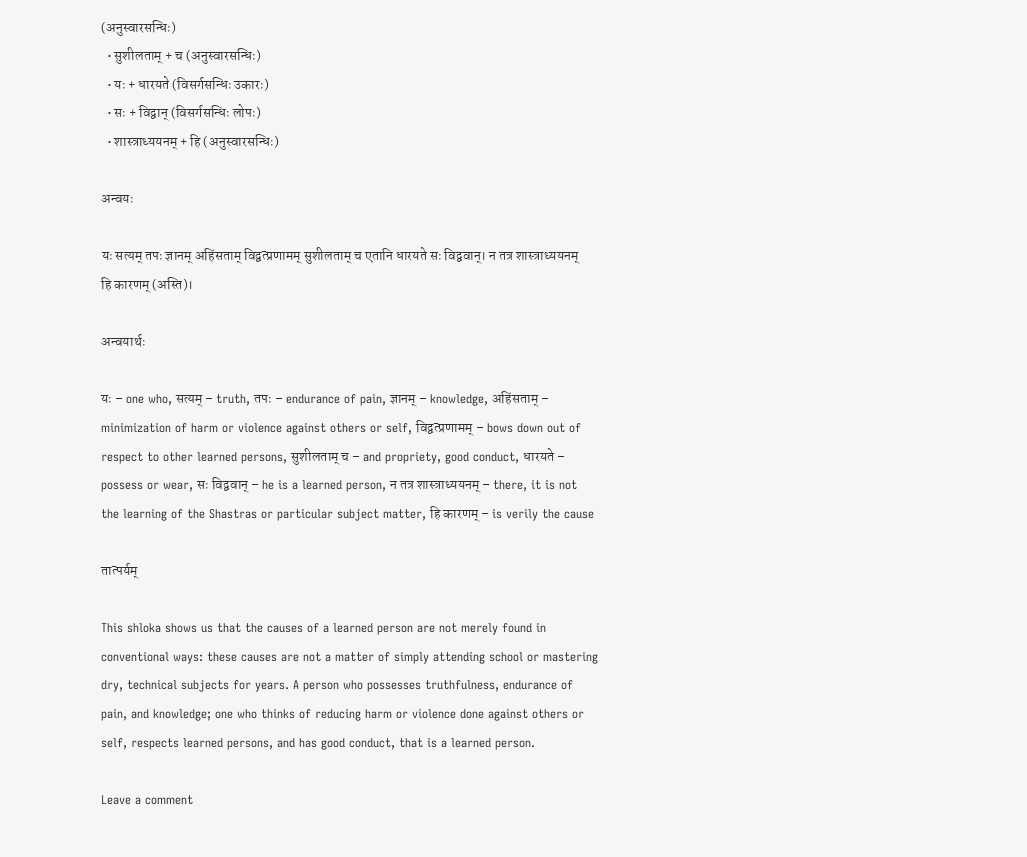(अनुस्वारसन्धिः)
  • सुशीलताम् + च (अनुस्वारसन्धिः)
  • यः + धारयते (विसर्गसन्धिः उकारः)
  • सः + विद्वान् (विसर्गसन्धिः लोपः)
  • शास्त्राध्ययनम् + हि (अनुस्वारसन्धिः)

अन्वयः

यः सत्यम् तपः ज्ञानम् अहिंसताम् विद्वत्प्रणामम् सुशीलताम् च एतानि धारयते सः विद्ववान्। न तत्र शास्त्राध्ययनम् हि कारणम् (अस्ति)।

अन्वयार्थः

यः – one who, सत्यम् – truth, तपः – endurance of pain, ज्ञानम् – knowledge, अहिंसताम् – minimization of harm or violence against others or self, विद्वत्प्रणामम् – bows down out of respect to other learned persons, सुशीलताम् च – and propriety, good conduct, धारयते – possess or wear, सः विद्ववान् – he is a learned person, न तत्र शास्त्राध्ययनम् – there, it is not the learning of the Shastras or particular subject matter, हि कारणम् – is verily the cause

तात्पर्यम्

This shloka shows us that the causes of a learned person are not merely found in conventional ways: these causes are not a matter of simply attending school or mastering dry, technical subjects for years. A person who possesses truthfulness, endurance of pain, and knowledge; one who thinks of reducing harm or violence done against others or self, respects learned persons, and has good conduct, that is a learned person.

Leave a comment